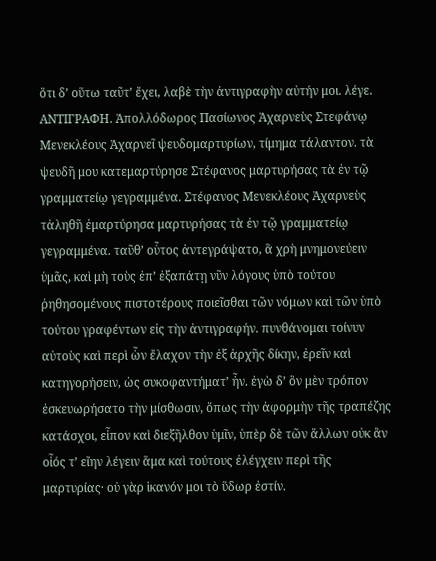ὅτι δʼ οὕτω ταῦτʼ ἔχει, λαβὲ τὴν ἀντιγραφὴν αὐτήν μοι. λέγε. ΑΝΤΙΓΡΑΦΗ. Ἀπολλόδωρος Πασίωνος Ἀχαρνεὺς Στεφάνῳ Μενεκλέους Ἀχαρνεῖ ψευδομαρτυρίων, τίμημα τάλαντον. τὰ ψευδῆ μου κατεμαρτύρησε Στέφανος μαρτυρήσας τὰ ἐν τῷ γραμματείῳ γεγραμμένα. Στέφανος Μενεκλέους Ἀχαρνεὺς τἀληθῆ ἐμαρτύρησα μαρτυρήσας τὰ ἐν τῷ γραμματείῳ γεγραμμένα. ταῦθʼ οὗτος ἀντεγράψατο, ἃ χρὴ μνημονεύειν ὑμᾶς, καὶ μὴ τοὺς ἐπʼ ἐξαπάτῃ νῦν λόγους ὑπὸ τούτου ῥηθησομένους πιστοτέρους ποιεῖσθαι τῶν νόμων καὶ τῶν ὑπὸ τούτου γραφέντων εἰς τὴν ἀντιγραφήν. πυνθάνομαι τοίνυν αὐτοὺς καὶ περὶ ὧν ἔλαχον τὴν ἐξ ἀρχῆς δίκην, ἐρεῖν καὶ κατηγορήσειν, ὡς συκοφαντήματʼ ἦν. ἐγὼ δʼ ὃν μὲν τρόπον ἐσκευωρήσατο τὴν μίσθωσιν, ὅπως τὴν ἀφορμὴν τῆς τραπέζης κατάσχοι, εἶπον καὶ διεξῆλθον ὑμῖν, ὑπὲρ δὲ τῶν ἄλλων οὐκ ἂν οἷός τʼ εἴην λέγειν ἅμα καὶ τούτους ἐλέγχειν περὶ τῆς μαρτυρίας· οὐ γὰρ ἱκανόν μοι τὸ ὕδωρ ἐστίν.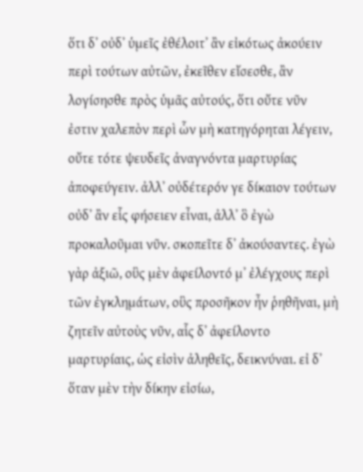ὅτι δʼ οὐδʼ ὑμεῖς ἐθέλοιτʼ ἂν εἰκότως ἀκούειν περὶ τούτων αὐτῶν, ἐκεῖθεν εἴσεσθε, ἂν λογίσησθε πρὸς ὑμᾶς αὐτούς, ὅτι οὔτε νῦν ἐστιν χαλεπὸν περὶ ὧν μὴ κατηγόρηται λέγειν, οὔτε τότε ψευδεῖς ἀναγνόντα μαρτυρίας ἀποφεύγειν. ἀλλʼ οὐδέτερόν γε δίκαιον τούτων οὐδʼ ἂν εἷς φήσειεν εἶναι, ἀλλʼ ὃ ἐγὼ προκαλοῦμαι νῦν. σκοπεῖτε δʼ ἀκούσαντες. ἐγὼ γὰρ ἀξιῶ, οὓς μὲν ἀφείλοντό μʼ ἐλέγχους περὶ τῶν ἐγκλημάτων, οὓς προσῆκον ἦν ῥηθῆναι, μὴ ζητεῖν αὐτοὺς νῦν, αἷς δʼ ἀφείλοντο μαρτυρίαις, ὡς εἰσὶν ἀληθεῖς, δεικνύναι. εἰ δʼ ὅταν μὲν τὴν δίκην εἰσίω,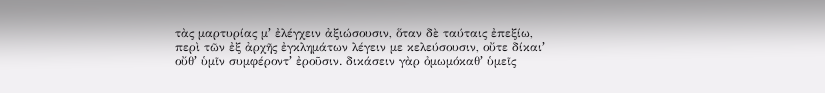τὰς μαρτυρίας μʼ ἐλέγχειν ἀξιώσουσιν, ὅταν δὲ ταύταις ἐπεξίω, περὶ τῶν ἐξ ἀρχῆς ἐγκλημάτων λέγειν με κελεύσουσιν, οὔτε δίκαιʼ οὔθʼ ὑμῖν συμφέροντʼ ἐροῦσιν. δικάσειν γὰρ ὀμωμόκαθʼ ὑμεῖς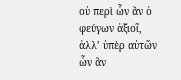οὐ περὶ ὧν ἂν ὁ φεύγων ἀξιοῖ, ἀλλʼ ὑπὲρ αὐτῶν ὧν ἂν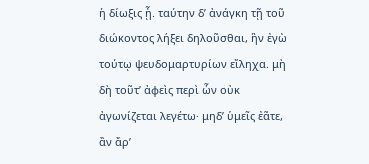ἡ δίωξις ᾖ. ταύτην δʼ ἀνάγκη τῇ τοῦ διώκοντος λήξει δηλοῦσθαι, ἣν ἐγὼ τούτῳ ψευδομαρτυρίων εἴληχα. μὴ δὴ τοῦτʼ ἀφεὶς περὶ ὧν οὐκ ἀγωνίζεται λεγέτω· μηδʼ ὑμεῖς ἐᾶτε, ἂν ἄρʼ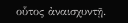οὗτος ἀναισχυντῇ.